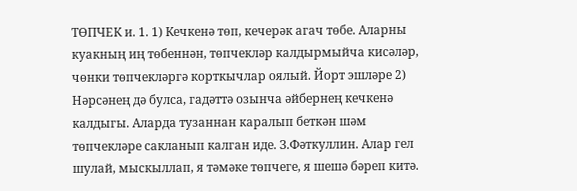ТӨПЧЕК и. 1. 1) Кечкенә төп, кечерәк агач төбе. Аларны куакның иң төбеннән, төпчекләр калдырмыйча кисәләр, чөнки төпчекләргә корткычлар оялый. Йорт эшләре 2) Нәрсәнең дә булса, гадәттә озынча әйбернең кечкенә калдыгы. Аларда тузаннан каралып беткән шәм төпчекләре сакланып калган иде. З.Фәткуллин. Алар гел шулай, мыскыллап, я тәмәке төпчеге, я шешә бәреп китә.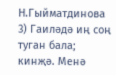Н.Гыйматдинова 3) Гаиләдә иң соң туган бала; кинҗә. Менә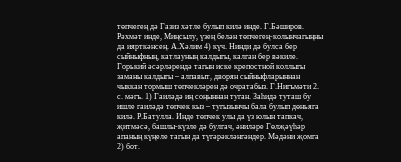төпчегең дә Газиз хәтле булып килә инде. Г.Бәширов. Рәхмәт инде, Миңсылу, үзең белән төпчегең-колынчагыңны да иярткәнсең. А.Хәлим 4) күч. Нинди дә булса бер сыйныфның, катлауның калдыгы, калган бер вәкиле. Горький әсәрләрендә тагын иске крепостной коллыгы заманы калдыгы – алпавыт, дворян сыйныфларыннан чыккан тормыш төпчекләрен дә очратабыз. Г.Нигъмәти 2. с. мәгъ. 1) Гаиләдә иң соңыннан туган. Заһидә туташ бу ишле гаиләдә төпчек кыз – тугызынчы бала булып дөньяга килә. Р.Батулла. Инде төпчек улы да үз юлын тапкач, җитмәсә, башлы-күзле дә булгач, әниләре Гөлҗәүһәр апаның күңеле тагын да түгәрәкләнгәндер. Мәдәни җомга 2) бот.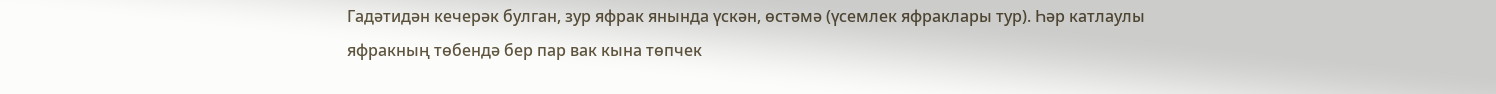Гадәтидән кечерәк булган, зур яфрак янында үскән, өстәмә (үсемлек яфраклары тур). Һәр катлаулы яфракның төбендә бер пар вак кына төпчек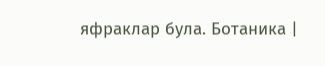яфраклар була. Ботаника |